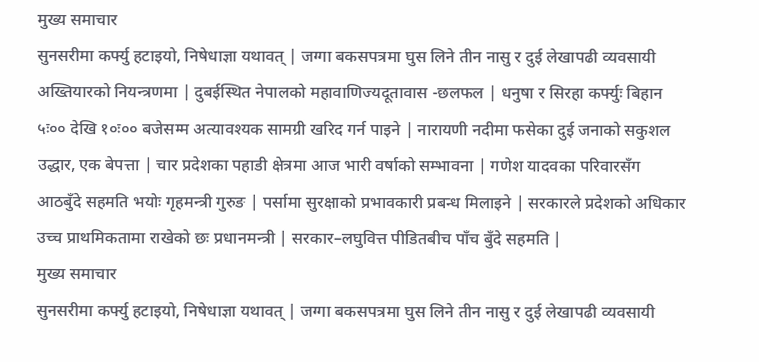मुख्य समाचार
सुनसरीमा कर्फ्यु हटाइयो, निषेधाज्ञा यथावत् | जग्गा बकसपत्रमा घुस लिने तीन नासु र दुई लेखापढी व्यवसायी अख्तियारको नियन्त्रणमा | दुबईस्थित नेपालको महावाणिज्यदूतावास -छलफल | धनुषा र सिरहा कर्फ्युः बिहान ५ः०० देखि १०ः०० बजेसम्म अत्यावश्यक सामग्री खरिद गर्न पाइने | नारायणी नदीमा फसेका दुई जनाको सकुशल उद्धार, एक बेपत्ता | चार प्रदेशका पहाडी क्षेत्रमा आज भारी वर्षाको सम्भावना | गणेश यादवका परिवारसँग आठबुँदे सहमति भयोः गृहमन्त्री गुरुङ | पर्सामा सुरक्षाको प्रभावकारी प्रबन्ध मिलाइने | सरकारले प्रदेशको अधिकार उच्च प्राथमिकतामा राखेको छः प्रधानमन्त्री | सरकार–लघुवित्त पीडितबीच पाँच बुँदे सहमति |
मुख्य समाचार
सुनसरीमा कर्फ्यु हटाइयो, निषेधाज्ञा यथावत् | जग्गा बकसपत्रमा घुस लिने तीन नासु र दुई लेखापढी व्यवसायी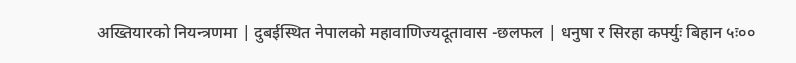अख्तियारको नियन्त्रणमा | दुबईस्थित नेपालको महावाणिज्यदूतावास -छलफल | धनुषा र सिरहा कर्फ्युः बिहान ५ः००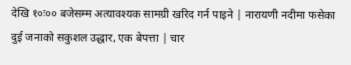देखि १०ः०० बजेसम्म अत्यावश्यक सामग्री खरिद गर्न पाइने | नारायणी नदीमा फसेका दुई जनाको सकुशल उद्धार, एक बेपत्ता | चार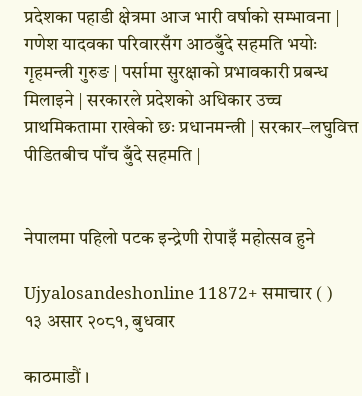प्रदेशका पहाडी क्षेत्रमा आज भारी वर्षाको सम्भावना | गणेश यादवका परिवारसँग आठबुँदे सहमति भयोः गृहमन्त्री गुरुङ | पर्सामा सुरक्षाको प्रभावकारी प्रबन्ध मिलाइने | सरकारले प्रदेशको अधिकार उच्च प्राथमिकतामा राखेको छः प्रधानमन्त्री | सरकार–लघुवित्त पीडितबीच पाँच बुँदे सहमति |


नेपालमा पहिलो पटक इन्द्रेणी रोपाइँ महोत्सव हुने

Ujyalosandeshonline 11872+ समाचार ( )
१३ असार २०८१, बुधवार

काठमाडौं ।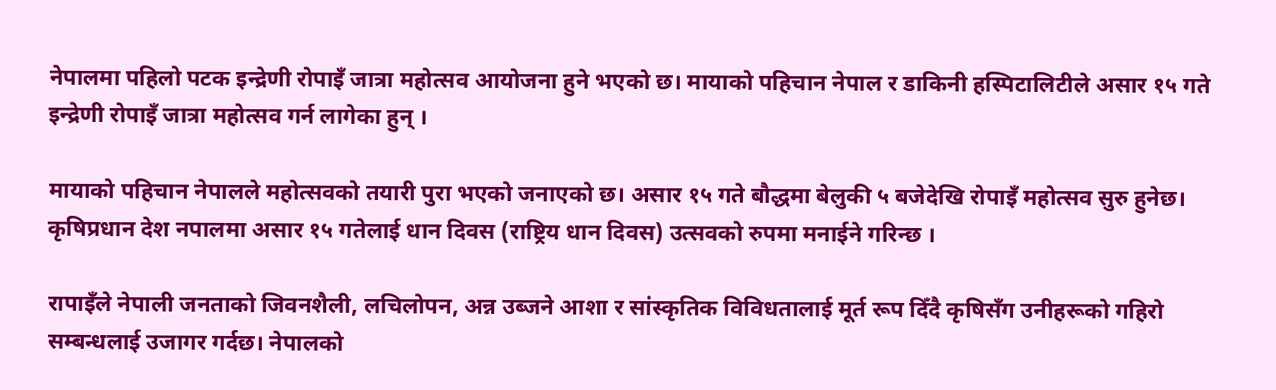नेपालमा पहिलो पटक इन्द्रेणी रोपाइँ जात्रा महोत्सव आयोजना हुने भएको छ। मायाको पहिचान नेपाल र डाकिनी हस्पिटालिटीले असार १५ गते इन्द्रेणी रोपाइँ जात्रा महोत्सव गर्न लागेका हुन् ।

मायाको पहिचान नेपालले महोत्सवको तयारी पुरा भएको जनाएको छ। असार १५ गते बौद्धमा बेलुकी ५ बजेदेखि रोपाइँ महोत्सव सुरु हुनेछ। कृषिप्रधान देश नपालमा असार १५ गतेलाई धान दिवस (राष्ट्रिय धान दिवस) उत्सवको रुपमा मनाईने गरिन्छ ।

रापाइँले नेपाली जनताको जिवनशैली, लचिलोपन, अन्न उब्जने आशा र सांस्कृतिक विविधतालाई मूर्त रूप दिँदै कृषिसँग उनीहरूको गहिरो सम्बन्धलाई उजागर गर्दछ। नेपालको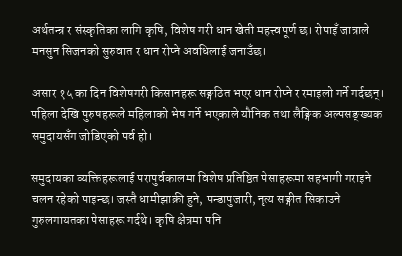अर्थतन्त्र र संस्कृतिका लागि कृषि, विशेष गरी धान खेती महत्त्वपूर्ण छ। रोपाइँ जात्राले मनसुन सिजनको सुरुवात र धान रोप्ने अवधिलाई जनाउँछ।

असार १५ का दिन विशेषगरी किसानहरू सङ्गठित भएर धान रोप्ने र रमाइलो गर्ने गर्दछन्। पहिला देखि पुरुषहरूले महिलाको भेष गर्ने भएकाले यौनिक तथा लैङ्गिक अल्पसङ्ख्यक समुदायसँग जोडिएको पर्व हो।

समुदायका व्यक्तिहरूलाई परापुर्वकालमा विशेष प्रतिष्ठित पेसाहरूमा सहभागी गराइने चलन रहेको पाइन्छ। जस्तै धामीझाक्री हुने, पन्डापुजारी, नृत्य सङ्गीत सिकाउने गुरुलगायतका पेसाहरू गर्दथे। कृषि क्षेत्रमा पनि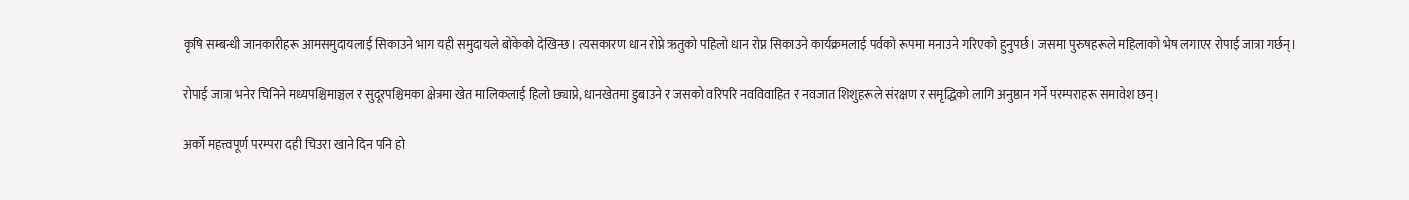कृषि सम्बन्धी जानकारीहरू आमसमुदायलाई सिकाउने भाग यही समुदायले बोकेको देखिन्छ। त्यसकारण धान रोप्ने ऋतुको पहिलो धान रोप्न सिकाउने कार्यक्रमलाई पर्वको रूपमा मनाउने गरिएको हुनुपर्छ। जसमा पुरुषहरूले महिलाको भेष लगाएर रोपाई जात्रा गर्छन्।

रोपाई जात्रा भनेर चिनिने मध्यपश्चिमाञ्चल र सुदूरपश्चिमका क्षेत्रमा खेत मालिकलाई हिलो छ्याप्ने, धानखेतमा डुबाउने र जसको वरिपरि नवविवाहित र नवजात शिशुहरूले संरक्षण र समृद्धिको लागि अनुष्ठान गर्ने परम्पराहरू समावेश छन्।

अर्को महत्त्वपूर्ण परम्परा दही चिउरा खाने दिन पनि हो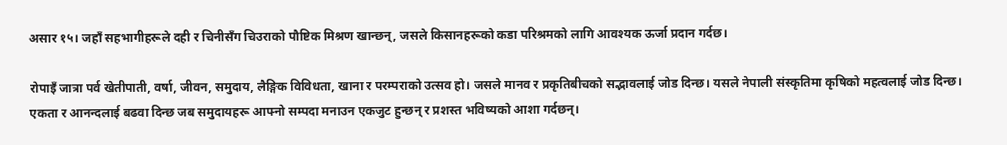असार १५। जहाँ सहभागीहरूले दही र चिनीसँग चिउराको पौष्टिक मिश्रण खान्छन्, जसले किसानहरूको कडा परिश्रमको लागि आवश्यक ऊर्जा प्रदान गर्दछ।

रोपाइँ जात्रा पर्व खेतीपाती, वर्षा, जीवन, समुदाय, लैङ्गिक विविधता, खाना र परम्पराको उत्सव हो। जसले मानव र प्रकृतिबीचको सद्भावलाई जोड दिन्छ। यसले नेपाली संस्कृतिमा कृषिको महत्वलाई जोड दिन्छ। एकता र आनन्दलाई बढवा दिन्छ जब समुदायहरू आफ्नो सम्पदा मनाउन एकजुट हुन्छन् र प्रशस्त भविष्यको आशा गर्दछन्।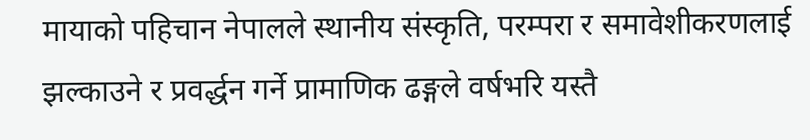मायाको पहिचान नेपालले स्थानीय संस्कृति, परम्परा र समावेशीकरणलाई झल्काउने र प्रवर्द्धन गर्ने प्रामाणिक ढङ्गले वर्षभरि यस्तै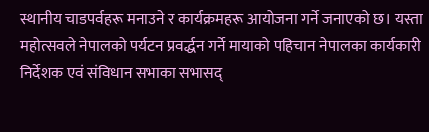स्थानीय चाडपर्वहरू मनाउने र कार्यक्रमहरू आयोजना गर्ने जनाएको छ। यस्ता महोत्सवले नेपालको पर्यटन प्रवर्द्धन गर्ने मायाको पहिचान नेपालका कार्यकारी निर्देशक एवं संविधान सभाका सभासद्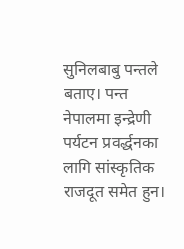सुनिलबाबु पन्तले बताए। पन्त नेपालमा इन्द्रेणी पर्यटन प्रवर्द्धनका लागि सांस्कृतिक राजदूत समेत हुन।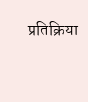प्रतिक्रिया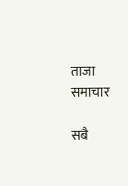ताजा समाचार

सबै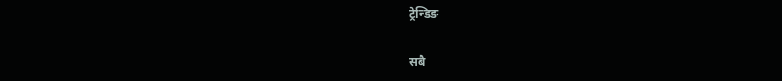ट्रेन्डिङ

सबै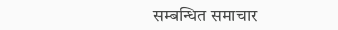सम्बन्धित समाचार